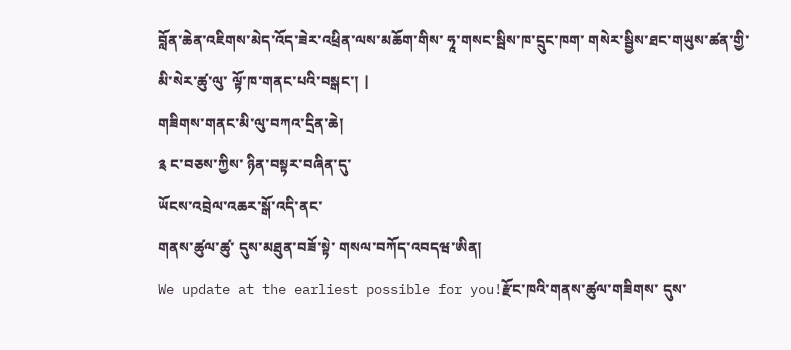བློན་ཆེན་འཇིགས་མེད་འོད་ཟེར་འཕྲིན་ལས་མཆོག་གིས་ ཧཱ་གསང་སྦིས་ཁ་དྲུང་ཁག་ གསེར་སྦྱིས་ཐང་གཡུས་ཚན་གྱི་ མི་སེར་ཚུ་ལུ་ ལྟོ་ཁ་གནང་པའི་བསྒང་། |
གཟིགས་གནང་མི་ལུ་བཀའ་དྲིན་ཆེ།
༉ ང་བཅས་ཀྱིས་ ཉིན་བསྟར་བཞིན་དུ་
ཡོངས་འབྲེལ་འཆར་སྒོ་འདི་ནང་
གནས་ཚུལ་ཚུ་ དུས་མཐུན་བཟོ་སྟེ་ གསལ་བཀོད་འབདཝ་ཨིན།
We update at the earliest possible for you!རྫོང་ཁའི་གནས་ཚུལ་གཟིགས་ དུས་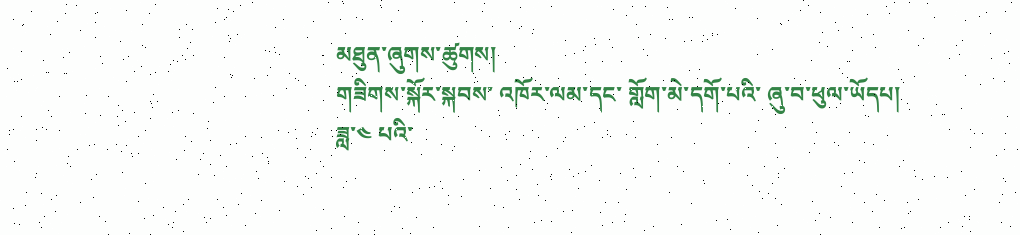མཐུན་ཞུགས་ཚུགས།
གཟིགས་སྐོར་སྐབས་ འཁོར་ལམ་དང་ གློག་མེ་དགོ་པའི་ ཞུ་བ་ཕུལ་ཡོདཔ།
ཟླ་༤ པའི་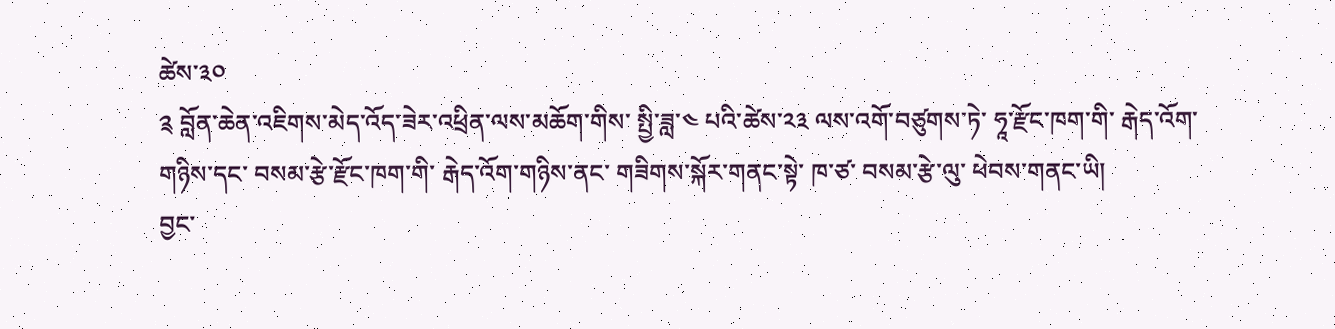ཚེས་༣༠
༉ བློན་ཆེན་འཇིགས་མེད་འོད་ཟེར་འཕྲིན་ལས་མཆོག་གིས་ སྤྱི་ཟླ་༤ པའི་ཚེས་༢༣ ལས་འགོ་བཙུགས་ཏེ་ ཧཱ་རྫོང་ཁག་གི་ རྒེད་འོག་གཉིས་དང་ བསམ་རྩེ་རྫོང་ཁག་གི་ རྒེད་འོག་གཉིས་ནང་ གཟིགས་སྐོར་གནང་སྟེ་ ཁ་ཙ་ བསམ་རྩེ་ལུ་ ཕེབས་གནང་ཡི།
བྱང་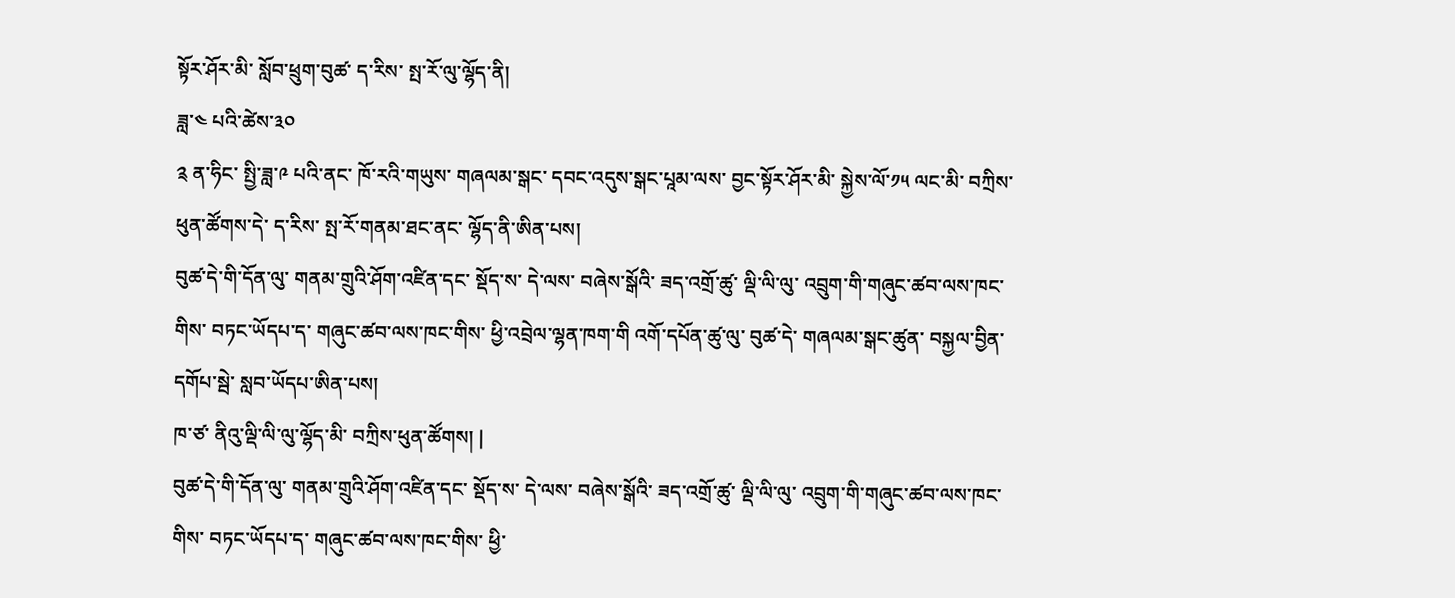སྟོར་ཤོར་མི་ སློབ་ཕྲུག་བུཚ་ ད་རིས་ སྤ་རོ་ལུ་ལྷོད་ནི།
ཟླ་༤ པའི་ཚེས་༣༠
༉ ན་ཧིང་ སྤྱི་ཟླ་༩ པའི་ནང་ ཁོ་རའི་གཡུས་ གཞལམ་སྒང་ དབང་འདུས་སྒང་པཱམ་ལས་ བྱང་སྟོར་ཤོར་མི་ སྐྱེས་ལོ་༡༥ ལང་མི་ བཀྲིས་ཕུན་ཚོགས་དེ་ ད་རིས་ སྤ་རོ་གནམ་ཐང་ནང་ ལྷོད་ནི་ཨིན་པས།
བུཚ་དེ་གི་དོན་ལུ་ གནམ་གྲུའི་ཤོག་འཛིན་དང་ སྡོད་ས་ དེ་ལས་ བཞེས་སྒོའི་ ཟད་འགྲོ་ཚུ་ ལྡི་ལི་ལུ་ འབྲུག་གི་གཞུང་ཚབ་ལས་ཁང་གིས་ བཏང་ཡོདཔ་ད་ གཞུང་ཚབ་ལས་ཁང་གིས་ ཕྱི་འབྲེལ་ལྷན་ཁག་གི འགོ་དཔོན་ཚུ་ལུ་ བུཚ་དེ་ གཞལམ་སྒང་ཚུན་ བསྐྱལ་བྱིན་དགོཔ་སྦེ་ སླབ་ཡོདཔ་ཨིན་པས།
ཁ་ཙ་ ནིའུ་ལྡི་ལི་ལུ་ལྷོད་མི་ བཀྲིས་ཕུན་ཚོགས། |
བུཚ་དེ་གི་དོན་ལུ་ གནམ་གྲུའི་ཤོག་འཛིན་དང་ སྡོད་ས་ དེ་ལས་ བཞེས་སྒོའི་ ཟད་འགྲོ་ཚུ་ ལྡི་ལི་ལུ་ འབྲུག་གི་གཞུང་ཚབ་ལས་ཁང་གིས་ བཏང་ཡོདཔ་ད་ གཞུང་ཚབ་ལས་ཁང་གིས་ ཕྱི་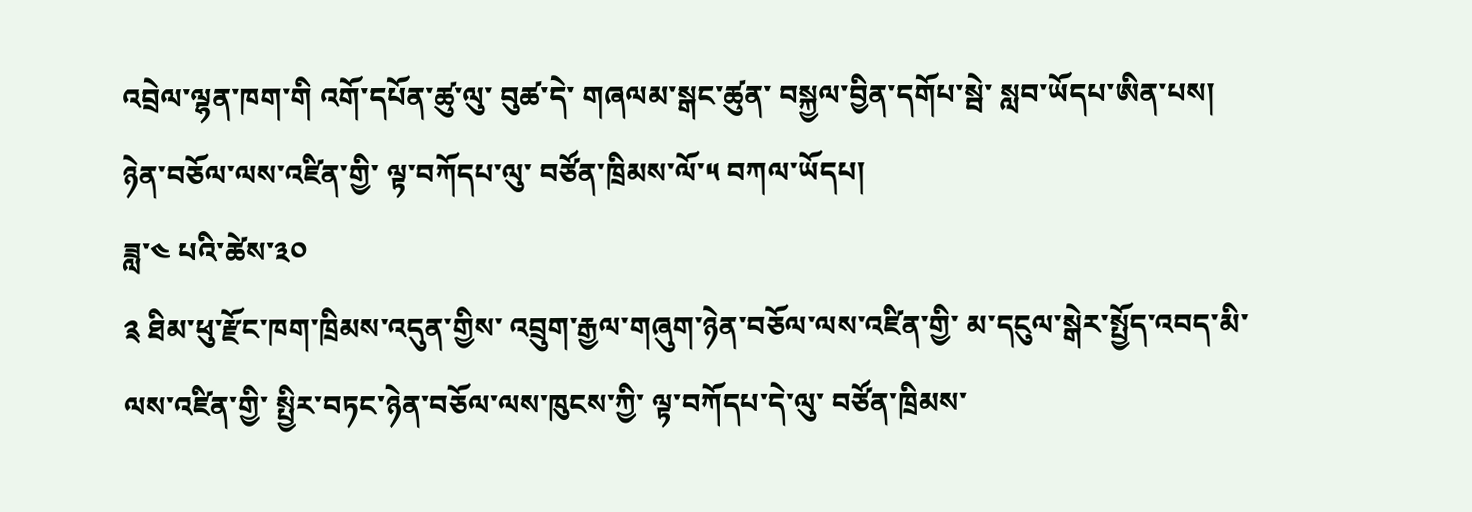འབྲེལ་ལྷན་ཁག་གི འགོ་དཔོན་ཚུ་ལུ་ བུཚ་དེ་ གཞལམ་སྒང་ཚུན་ བསྐྱལ་བྱིན་དགོཔ་སྦེ་ སླབ་ཡོདཔ་ཨིན་པས།
ཉེན་བཅོལ་ལས་འཛིན་གྱི་ ལྟ་བཀོདཔ་ལུ་ བཙོན་ཁྲིམས་ལོ་༥ བཀལ་ཡོདཔ།
ཟླ་༤ པའི་ཚེས་༣༠
༉ ཐིམ་ཕུ་རྫོང་ཁག་ཁྲིམས་འདུན་གྱིས་ འབྲུག་རྒྱལ་གཞུག་ཉེན་བཅོལ་ལས་འཛིན་གྱི་ མ་དངུལ་སྒེར་སྤྱོད་འབད་མི་ ལས་འཛིན་གྱི་ སྤྱིར་བཏང་ཉེན་བཅོལ་ལས་ཁུངས་ཀྱི་ ལྟ་བཀོདཔ་དེ་ལུ་ བཙོན་ཁྲིམས་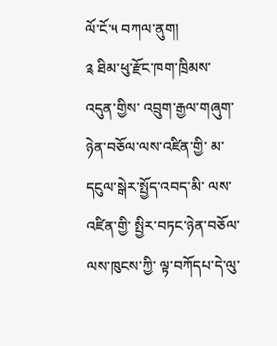ལོ་ངོ་༥ བཀལ་ནུག།
༉ ཐིམ་ཕུ་རྫོང་ཁག་ཁྲིམས་འདུན་གྱིས་ འབྲུག་རྒྱལ་གཞུག་ཉེན་བཅོལ་ལས་འཛིན་གྱི་ མ་དངུལ་སྒེར་སྤྱོད་འབད་མི་ ལས་འཛིན་གྱི་ སྤྱིར་བཏང་ཉེན་བཅོལ་ལས་ཁུངས་ཀྱི་ ལྟ་བཀོདཔ་དེ་ལུ་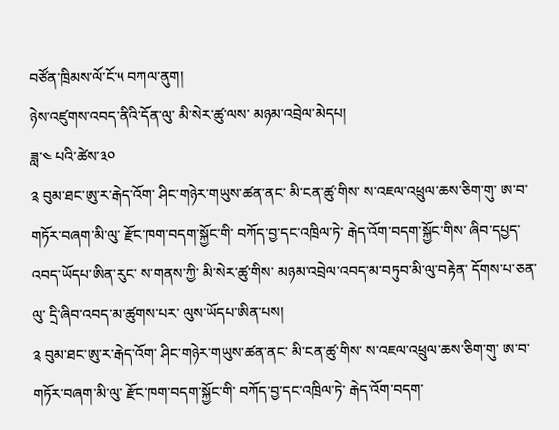བཙོན་ཁྲིམས་ལོ་ངོ་༥ བཀལ་ནུག།
ཉེས་འཛུགས་འབད་ནིའི་དོན་ལུ་ མི་སེར་ཚུ་ལས་ མཉམ་འབྲེལ་མེདཔ།
ཟླ་༤ པའི་ཚེས་༣༠
༉ བུམ་ཐང་ཨུ་ར་རྒེད་འོག་ ཤིང་གཉེར་གཡུས་ཚན་ནང་ མི་ངན་ཚུ་གིས་ ས་འཇལ་འཕྲུལ་ཆས་ཅིག་གུ་ ཨ་བ་གཏོར་བཞག་མི་ལུ་ རྫོང་ཁག་བདག་སྐྱོང་གི་ བཀོད་བྱ་དང་འཁྲིལ་ཏེ་ རྒེད་འོག་བདག་སྐྱོང་གིས་ ཞིབ་དཔྱད་འབད་ཡོདཔ་ཨིན་རུང་ ས་གནས་ཀྱི་ མི་སེར་ཚུ་གིས་ མཉམ་འབྲེལ་འབད་མ་བཏུབ་མི་ལུ་བརྟེན་ དོགས་པ་ཅན་ལུ་ དྲི་ཞིབ་འབད་མ་ཚུགས་པར་ ལུས་ཡོདཔ་ཨིན་པས།
༉ བུམ་ཐང་ཨུ་ར་རྒེད་འོག་ ཤིང་གཉེར་གཡུས་ཚན་ནང་ མི་ངན་ཚུ་གིས་ ས་འཇལ་འཕྲུལ་ཆས་ཅིག་གུ་ ཨ་བ་གཏོར་བཞག་མི་ལུ་ རྫོང་ཁག་བདག་སྐྱོང་གི་ བཀོད་བྱ་དང་འཁྲིལ་ཏེ་ རྒེད་འོག་བདག་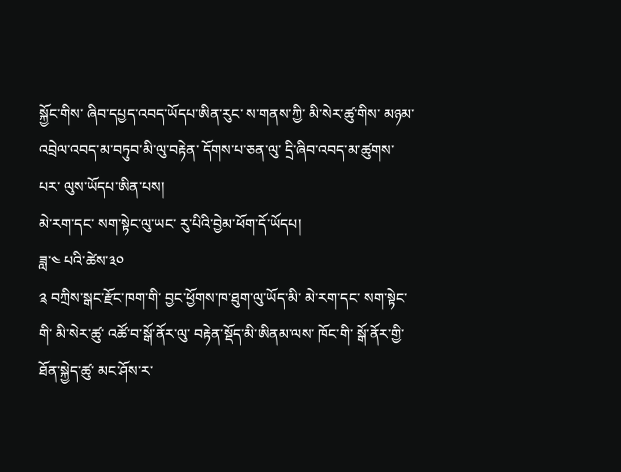སྐྱོང་གིས་ ཞིབ་དཔྱད་འབད་ཡོདཔ་ཨིན་རུང་ ས་གནས་ཀྱི་ མི་སེར་ཚུ་གིས་ མཉམ་འབྲེལ་འབད་མ་བཏུབ་མི་ལུ་བརྟེན་ དོགས་པ་ཅན་ལུ་ དྲི་ཞིབ་འབད་མ་ཚུགས་པར་ ལུས་ཡོདཔ་ཨིན་པས།
མེ་རག་དང་ སག་སྟེང་ལུ་ཡང་ རུ་པིའི་བྱེམ་ཕོག་དོ་ཡོདཔ།
ཟླ་༤ པའི་ཚེས་༣༠
༉ བཀྲིས་སྒང་རྫོང་ཁག་གི་ བྱང་ཕྱོགས་ཁ་ཐུག་ལུ་ཡོད་མི་ མེ་རག་དང་ སག་སྟེང་གི་ མི་སེར་ཚུ་ འཚོ་བ་སྒོ་ནོར་ལུ་ བརྟེན་སྡོད་མི་ཨིནམ་ལས་ ཁོང་གི་ སྒོ་ནོར་གྱི་ ཐོན་སྐྱེད་ཚུ་ མང་ཤོས་ར་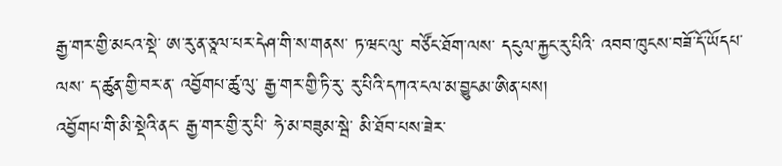རྒྱ་གར་གྱི་མངའ་སྡེ་ ཨ་རུ་ན་ཅཱལ་པར་དེཤ་གི་ས་གནས་ ཏ་ཝང་ལུ་ བཙོང་ཐོག་ལས་ དངུལ་རྐྱང་རུ་པིའི་ འབབ་ཁུངས་བཟོ་དོ་ཡོདཔ་ལས་ ད་ཚུན་གྱི་བར་ན་ འབྱོགཔ་ཚུ་ལུ་ རྒྱ་གར་གྱི་ཏི་རུ་ རུ་པིའི་དཀའ་ངལ་མ་བྱུངམ་ཨིན་པས།
འབྱོགཔ་གི་མི་སྡེའི་ནང་ རྒྱ་གར་གྱི་རུ་པི་ ཧེ་མ་བཟུམ་སྦེ་ མི་ཐོབ་པས་ཟེར་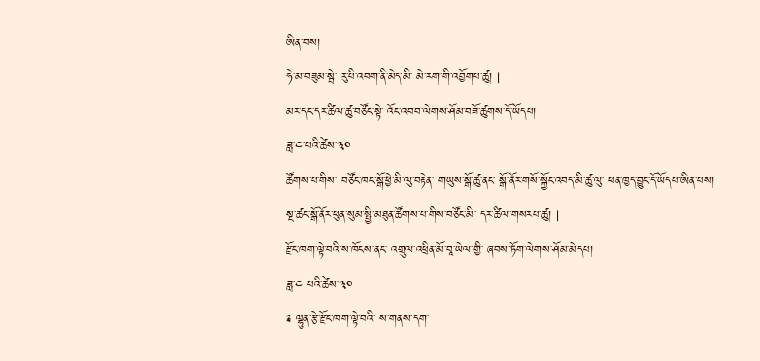ཨིན་བས།
ཧེ་མ་བཟུམ་སྦེ་ རུ་པི་འབག་ནི་མེད་མི་ མེ་རག་གི་འབྱོགཔ་ཚུ། |
མར་དང་དར་ཚིལ་ཚུ་བཙོང་སྟེ་ འོང་འབབ་ལེགས་ཤོམ་བཟོ་ཚུགས་དོ་ཡོདཔ།
ཟླ་༤་པའི་ཚེས་༣༠
ཚོགས་པ་གིས་ བཙོང་ཁང་སྒོ་ཕྱེ་མི་ལུ་བརྟེན་ གཡུས་སྒོ་ཚུ་ནང་ སྒོ་ནོར་གསོ་སྐྱོང་འབད་མི་ཚུ་ལུ་ ཕན་ཁྱད་བྱུང་དོ་ཡོདཔ་ཨིན་པས།
སྔ་ཚང་སྒོ་ནོར་ཕུན་སུམ་སྤྱི་མཐུན་ཚོགས་པ་གིས་བཙོང་མི་ དར་ཚིལ་གསརཔ་ཚུ། |
རྫོང་ཁག་ལྟེ་བའི་ས་ཁོངས་ནང་ འགྲུལ་འཕྲིན་མོ་བཱ་ཡེལ་གྱི་ ཞབས་ཏོག་ལེགས་ཤོམ་མེདཔ།
ཟླ་༤ པའི་ཚེས་༣༠
༉ ལྷུན་རྩེ་རྫོང་ཁག་ལྟེ་བའི་ ས་གནས་དག་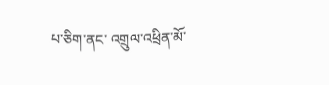པ་ཅིག་ནང་ འགྲུལ་འཕྲིན་མོ་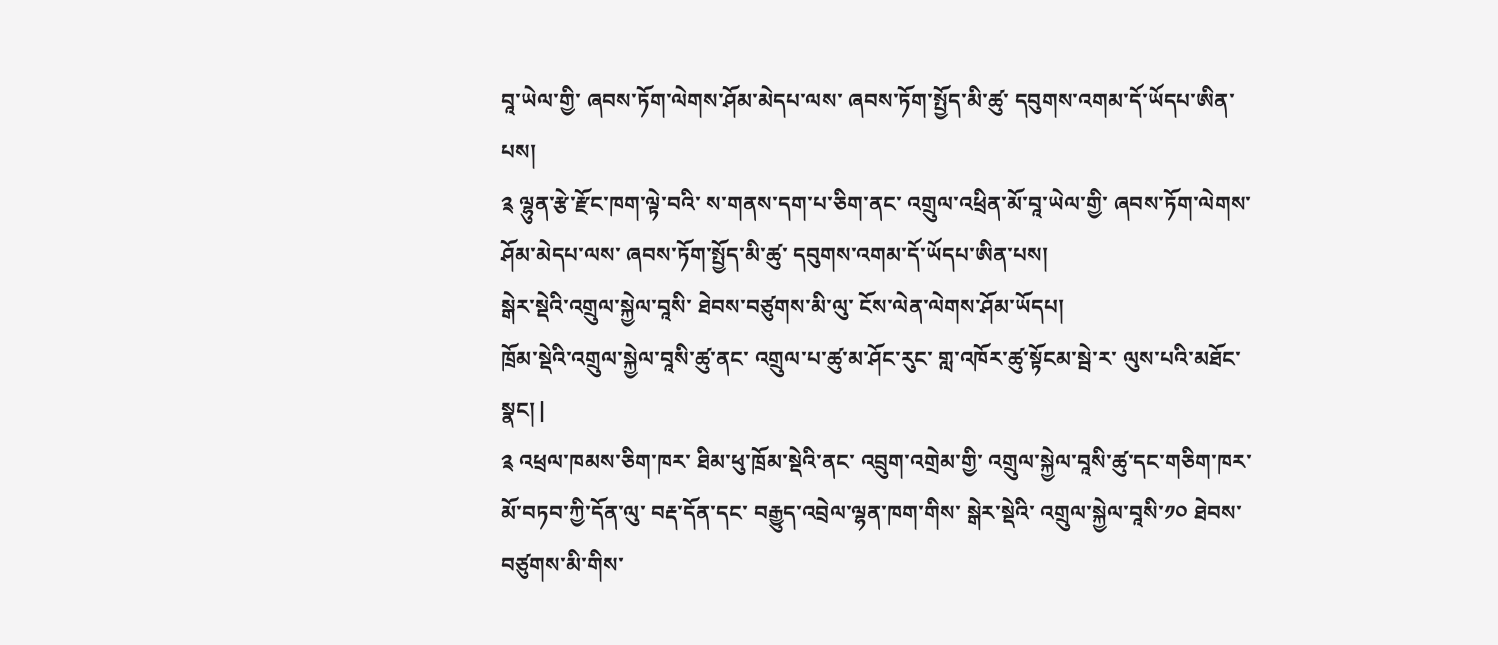བཱ་ཡེལ་གྱི་ ཞབས་ཏོག་ལེགས་ཤོམ་མེདཔ་ལས་ ཞབས་ཏོག་སྤྱོད་མི་ཚུ་ དབུགས་འགམ་དོ་ཡོདཔ་ཨིན་པས།
༉ ལྷུན་རྩེ་རྫོང་ཁག་ལྟེ་བའི་ ས་གནས་དག་པ་ཅིག་ནང་ འགྲུལ་འཕྲིན་མོ་བཱ་ཡེལ་གྱི་ ཞབས་ཏོག་ལེགས་ཤོམ་མེདཔ་ལས་ ཞབས་ཏོག་སྤྱོད་མི་ཚུ་ དབུགས་འགམ་དོ་ཡོདཔ་ཨིན་པས།
སྒེར་སྡེའི་འགྲུལ་སྐྱེལ་བཱསི་ ཐེབས་བཙུགས་མི་ལུ་ ངོས་ལེན་ལེགས་ཤོམ་ཡོདཔ།
ཁྲོམ་སྡེའི་འགྲུལ་སྐྱེལ་བཱསི་ཚུ་ནང་ འགྲུལ་པ་ཚུ་མ་ཤོང་རུང་ གླ་འཁོར་ཚུ་སྟོངམ་སྦེ་ར་ ལུས་པའི་མཐོང་སྣང། |
༉ འཕྲལ་ཁམས་ཅིག་ཁར་ ཐིམ་ཕུ་ཁྲོམ་སྡེའི་ནང་ འབྲུག་འགྲེམ་གྱི་ འགྲུལ་སྐྱེལ་བཱསི་ཚུ་དང་གཅིག་ཁར་ མོ་བཏབ་ཀྱི་དོན་ལུ་ བརྡ་དོན་དང་ བརྒྱུད་འབྲེལ་ལྷན་ཁག་གིས་ སྒེར་སྡེའི་ འགྲུལ་སྐྱེལ་བཱསི་༡༠ ཐེབས་བཙུགས་མི་གིས་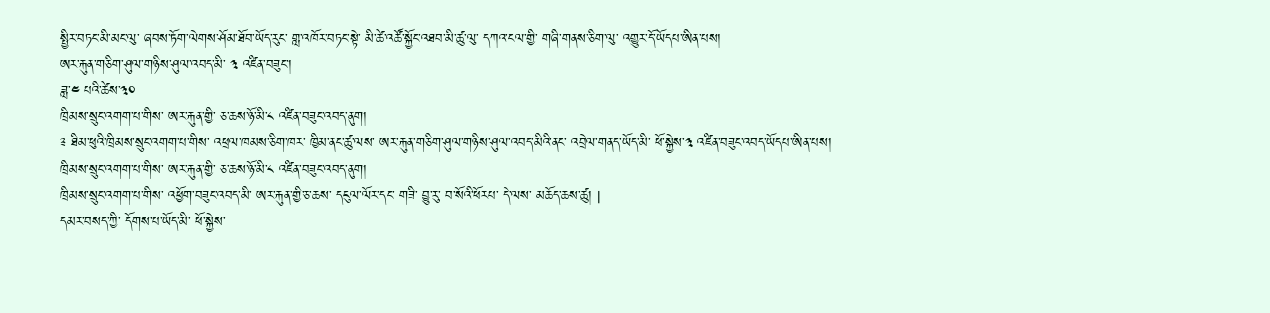སྤྱིར་བཏང་མི་མང་ལུ་ ཞབས་ཏོག་ལེགས་ཤོམ་ཐོབ་ཡོད་རུང་ གླ་འཁོར་བཏང་སྟེ་ མི་ཚེ་འཚོ་སྐྱོང་འཐབ་མི་ཚུ་ལུ་ དཀའ་ངལ་གྱི་ གཞི་གནས་ཅིག་ལུ་ འགྱུར་དོ་ཡོདཔ་ཨིན་པས།
ཨར་རྐུན་གཅིག་ཤུལ་གཉིས་ཤུལ་འབད་མི་ ༣ འཛིན་བཟུང་།
ཟླ་༤ པའི་ཚེས་༣༠
ཁྲིམས་སྲུང་འགག་པ་གིས་ ཨར་རྐུན་གྱི་ ཅ་ཆས་ཉོ་མི་༨ འཛིན་བཟུང་འབད་ནུག།
༉ ཐིམ་ཕུའི་ཁྲིམས་སྲུང་འགག་པ་གིས་ འཕྲལ་ཁམས་ཅིག་ཁར་ ཁྱིམ་ནང་ཚུ་ལས་ ཨར་རྐུན་གཅིག་ཤུལ་གཉིས་ཤུལ་འབད་མིའི་ནང་ འབྲེལ་གནད་ཡོད་མི་ ཕོ་སྐྱེས་༣ འཛིན་བཟུང་འབད་ཡོདཔ་ཨིན་པས།
ཁྲིམས་སྲུང་འགག་པ་གིས་ ཨར་རྐུན་གྱི་ ཅ་ཆས་ཉོ་མི་༨ འཛིན་བཟུང་འབད་ནུག།
ཁྲིམས་སྲུང་འགག་པ་གིས་ འཕྱོག་བཟུང་འབད་མི་ ཨར་རྐུན་གྱི་ཅ་ཆས་ དངུལ་ལོར་དང་ གཟི་ བྱུ་རུ་ བ་སོའི་ཕོརཔ་ དེ་ལས་ མཆོད་ཆས་ཚུ། |
དམར་བསད་ཀྱི་ དོགས་པ་ཡོད་མི་ ཕོ་སྐྱེས་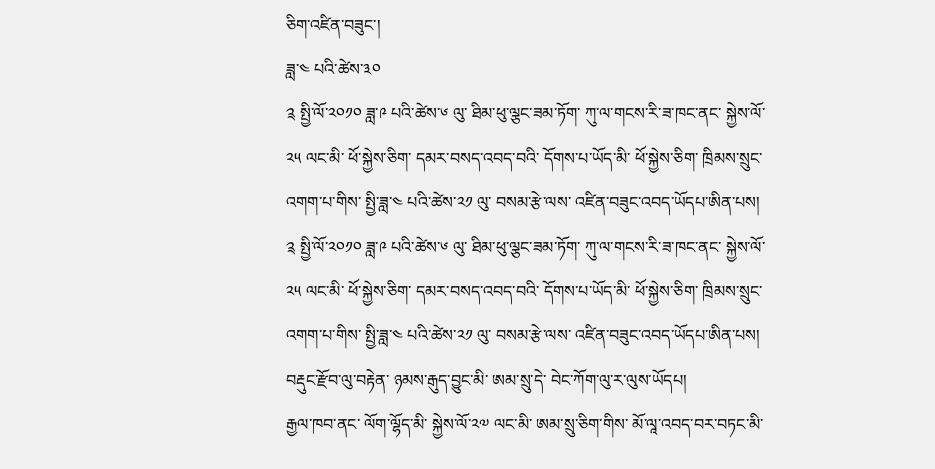ཅིག་འཛིན་བཟུང་།
ཟླ་༤ པའི་ཚེས་༣༠
༉ སྤྱི་ལོ་༢༠༡༠ ཟླ་༩ པའི་ཚེས་༦ ལུ་ ཐིམ་ཕུ་ལྕང་ཟམ་ཏོག་ ཀུ་ལ་གངས་རི་ཟ་ཁང་ནང་ སྐྱེས་ལོ་༢༥ ལང་མི་ ཕོ་སྐྱེས་ཅིག་ དམར་བསད་འབད་བའི་ དོགས་པ་ཡོད་མི་ ཕོ་སྐྱེས་ཅིག་ ཁྲིམས་སྲུང་འགག་པ་གིས་ སྤྱི་ཟླ་༤ པའི་ཚེས་༢༡ ལུ་ བསམ་རྩེ་ལས་ འཛིན་བཟུང་འབད་ཡོདཔ་ཨིན་པས།
༉ སྤྱི་ལོ་༢༠༡༠ ཟླ་༩ པའི་ཚེས་༦ ལུ་ ཐིམ་ཕུ་ལྕང་ཟམ་ཏོག་ ཀུ་ལ་གངས་རི་ཟ་ཁང་ནང་ སྐྱེས་ལོ་༢༥ ལང་མི་ ཕོ་སྐྱེས་ཅིག་ དམར་བསད་འབད་བའི་ དོགས་པ་ཡོད་མི་ ཕོ་སྐྱེས་ཅིག་ ཁྲིམས་སྲུང་འགག་པ་གིས་ སྤྱི་ཟླ་༤ པའི་ཚེས་༢༡ ལུ་ བསམ་རྩེ་ལས་ འཛིན་བཟུང་འབད་ཡོདཔ་ཨིན་པས།
བརྡུང་རྫོབ་ལུ་བརྟེན་ ཉམས་རྒུད་བྱུང་མི་ ཨམ་སྲུ་དེ་ བེང་ཀོག་ལུ་ར་ལུས་ཡོདཔ།
རྒྱལ་ཁབ་ནང་ ལོག་ལྷོད་མི་ སྐྱེས་ལོ་༢༧ ལང་མི་ ཨམ་སྲུ་ཅིག་གིས་ མོ་ལཱ་འབད་བར་བཏང་མི་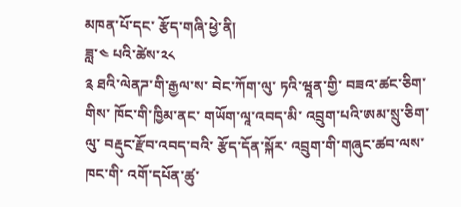མཁན་པོ་དང་ རྩོད་གཞི་ཕྱེ་ནི།
ཟླ་༤ པའི་ཚེས་༢༨
༉ ཐའི་ལེནཌ་གི་རྒྱལ་ས་ བེང་ཀོག་ལུ་ ཏའི་ཝཱན་གྱི་ བཟའ་ཚང་ཅིག་གིས་ ཁོང་གི་ཁྱིམ་ནང་ གཡོག་ལཱ་འབད་མི་ འབྲུག་པའི་ཨམ་སྲུ་ཅིག་ལུ་ བརྡུང་རྫོབ་འབད་བའི་ རྩོད་དོན་སྐོར་ འབྲུག་གི་གཞུང་ཚབ་ལས་ཁང་གི་ འགོ་དཔོན་ཚུ་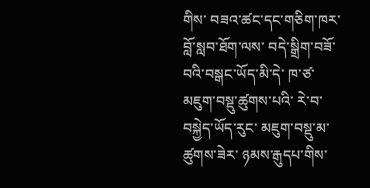གིས་ བཟའ་ཚང་དང་གཅིག་ཁར་ བློ་སླབ་ཐོག་ལས་ བདེ་སྒྲིག་བཟོ་བའི་བསྒང་ཡོད་མི་དེ་ ཁ་ཙ་ མཇུག་བསྡུ་ཚུགས་པའི་ རེ་བ་བསྐྱེད་ཡོད་རུང་ མཇུག་བསྡུ་མ་ཚུགས་ཟེར་ ཉམས་རྒུདཔ་གིས་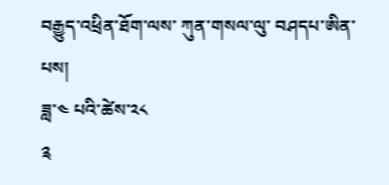བརྒྱུད་འཕྲིན་ཐོག་ལས་ ཀུན་གསལ་ལུ་ བཤདཔ་ཨིན་པས།
ཟླ་༤ པའི་ཚེས་༢༨
༉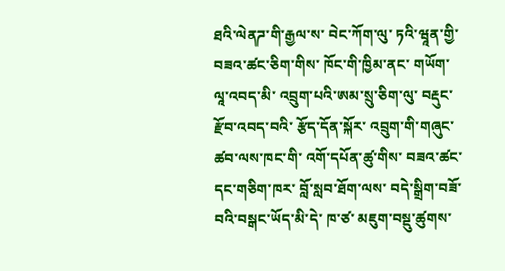ཐའི་ལེནཌ་གི་རྒྱལ་ས་ བེང་ཀོག་ལུ་ ཏའི་ཝཱན་གྱི་ བཟའ་ཚང་ཅིག་གིས་ ཁོང་གི་ཁྱིམ་ནང་ གཡོག་ལཱ་འབད་མི་ འབྲུག་པའི་ཨམ་སྲུ་ཅིག་ལུ་ བརྡུང་རྫོབ་འབད་བའི་ རྩོད་དོན་སྐོར་ འབྲུག་གི་གཞུང་ཚབ་ལས་ཁང་གི་ འགོ་དཔོན་ཚུ་གིས་ བཟའ་ཚང་དང་གཅིག་ཁར་ བློ་སླབ་ཐོག་ལས་ བདེ་སྒྲིག་བཟོ་བའི་བསྒང་ཡོད་མི་དེ་ ཁ་ཙ་ མཇུག་བསྡུ་ཚུགས་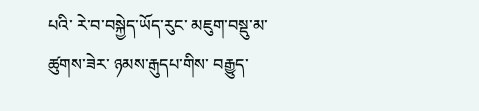པའི་ རེ་བ་བསྐྱེད་ཡོད་རུང་ མཇུག་བསྡུ་མ་ཚུགས་ཟེར་ ཉམས་རྒུདཔ་གིས་ བརྒྱུད་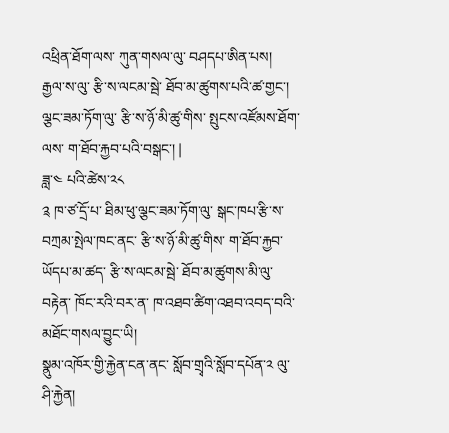འཕྲིན་ཐོག་ལས་ ཀུན་གསལ་ལུ་ བཤདཔ་ཨིན་པས།
རྒྱལ་ས་ལུ་ རྩི་ས་ལངམ་སྦེ་ ཐོབ་མ་ཚུགས་པའི་ཚ་གྱང་།
ལྕང་ཟམ་ཏོག་ལུ་ རྩི་ས་ཉོ་མི་ཚུ་གིས་ སྤུངས་འཛོམས་ཐོག་ལས་ ག་ཐོབ་རྐྱབ་པའི་བསྒང་། |
ཟླ་༤ པའི་ཚེས་༢༨
༉ ཁ་ཙ་དྲོ་པ་ ཐིམ་ཕུ་ལྕང་ཟམ་ཏོག་ལུ་ སྒང་ཁཔ་རྩི་ས་བཀྲམ་སྤེལ་ཁང་ནང་ རྩི་ས་ཉོ་མི་ཚུ་གིས་ ག་ཐོབ་རྐྱབ་ཡོདཔ་མ་ཚད་ རྩི་ས་ལངམ་སྦེ་ ཐོབ་མ་ཚུགས་མི་ལུ་བརྟེན་ ཁོང་རའི་བར་ན་ ཁ་འཐབ་ཚིག་འཐབ་འབད་བའི་ མཐོང་གསལ་བྱུང་ཡི།
སྣུམ་འཁོར་གྱི་རྐྱེན་ངན་ནང་ སློབ་གྲྭའི་སློབ་དཔོན་༢ ལུ་ཤི་རྐྱེན།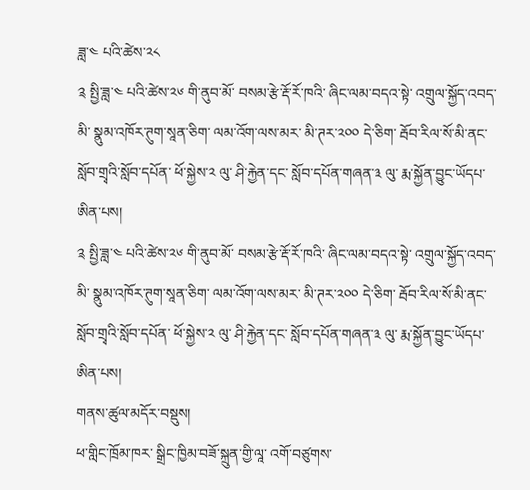ཟླ་༤ པའི་ཚེས་༢༨
༉ སྤྱི་ཟླ་༤ པའི་ཚེས་༢༦ གི་ནུབ་མོ་ བསམ་རྩེ་རྡོ་རོ་ཁའི་ ཞིང་ལམ་བདའ་སྟེ་ འགྲུལ་སྐྱོད་འབད་མི་ སྣུམ་འཁོར་ཊུག་སཱན་ཅིག་ ལམ་འོག་ལས་མར་ མི་ཊར་༢༠༠ དེ་ཅིག་ རྦོབ་རིལ་སོ་མི་ནང་ སློབ་གྲྭའི་སློབ་དཔོན་ ཕོ་སྐྱེས་༢ ལུ་ ཤི་རྐྱེན་དང་ སློབ་དཔོན་གཞན་༣ ལུ་ རྨ་སྐྱོན་བྱུང་ཡོདཔ་ཨིན་པས།
༉ སྤྱི་ཟླ་༤ པའི་ཚེས་༢༦ གི་ནུབ་མོ་ བསམ་རྩེ་རྡོ་རོ་ཁའི་ ཞིང་ལམ་བདའ་སྟེ་ འགྲུལ་སྐྱོད་འབད་མི་ སྣུམ་འཁོར་ཊུག་སཱན་ཅིག་ ལམ་འོག་ལས་མར་ མི་ཊར་༢༠༠ དེ་ཅིག་ རྦོབ་རིལ་སོ་མི་ནང་ སློབ་གྲྭའི་སློབ་དཔོན་ ཕོ་སྐྱེས་༢ ལུ་ ཤི་རྐྱེན་དང་ སློབ་དཔོན་གཞན་༣ ལུ་ རྨ་སྐྱོན་བྱུང་ཡོདཔ་ཨིན་པས།
གནས་ཚུལ་མདོར་བསྡུས།
ཕ་གླིང་ཁྲོམ་ཁར་ སྒྲིང་ཁྱིམ་བཟོ་སྐྲུན་གྱི་ལཱ་ འགོ་བཙུགས་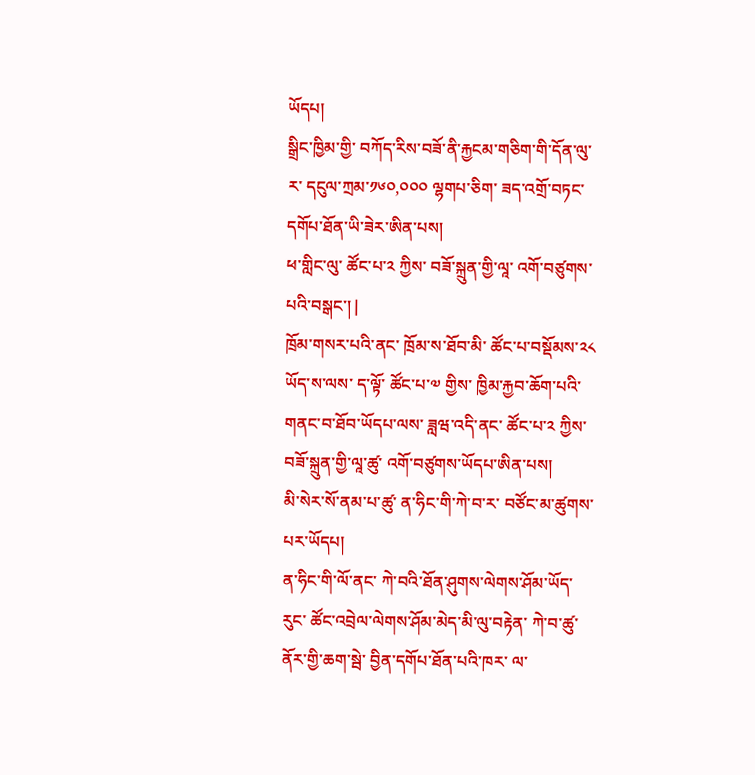ཡོདཔ།
སྒྲིང་ཁྱིམ་གྱི་ བཀོད་རིས་བཟོ་ནི་རྐྱངམ་གཅིག་གི་དོན་ལུ་ར་ དངུལ་ཀྲམ་༡༦༠,༠༠༠ ལྷགཔ་ཅིག་ ཟད་འགྲོ་བཏང་དགོཔ་ཐོན་ཡི་ཟེར་ཨིན་པས།
ཕ་གླིང་ལུ་ ཚོང་པ་༢ ཀྱིས་ བཟོ་སྐྲུན་གྱི་ལཱ་ འགོ་བཙུགས་པའི་བསྒང་། |
ཁྲོམ་གསར་པའི་ནང་ ཁྲོམ་ས་ཐོབ་མི་ ཚོང་པ་བསྡོམས་༢༨ ཡོད་ས་ལས་ ད་ལྟོ་ ཚོང་པ་༧ གྱིས་ ཁྱིམ་རྐྱབ་ཆོག་པའི་ གནང་བ་ཐོབ་ཡོདཔ་ལས་ ཟླཝ་འདི་ནང་ ཚོང་པ་༢ ཀྱིས་ བཟོ་སྐྲུན་གྱི་ལཱ་ཚུ་ འགོ་བཙུགས་ཡོདཔ་ཨིན་པས།
མི་སེར་སོ་ནམ་པ་ཚུ་ ན་ཧིང་གི་ཀེ་བ་ར་ བཙོང་མ་ཚུགས་པར་ཡོདཔ།
ན་ཧིང་གི་ལོ་ནང་ ཀེ་བའི་ཐོན་ཤུགས་ལེགས་ཤོམ་ཡོད་རུང་ ཚོང་འབྲེལ་ལེགས་ཤོམ་མེད་མི་ལུ་བརྟེན་ ཀེ་བ་ཚུ་ ནོར་གྱི་ཆག་སྦེ་ བྱིན་དགོཔ་ཐོན་པའི་ཁར་ ལ་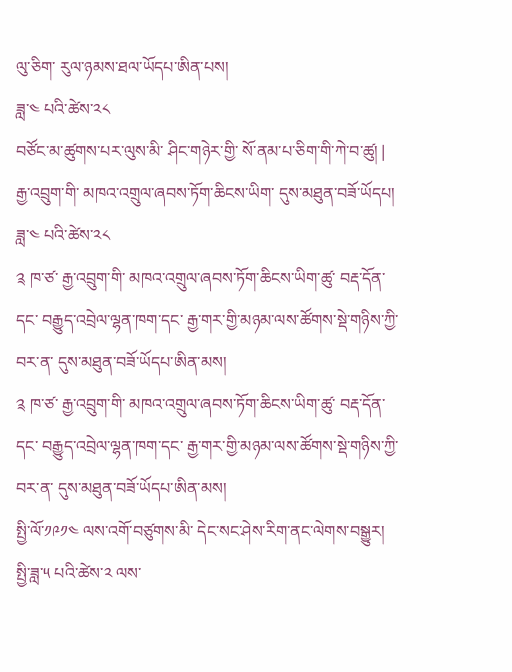ལུ་ཅིག་ རུལ་ཉམས་ཐལ་ཡོདཔ་ཨིན་པས།
ཟླ་༤ པའི་ཚེས་༢༨
བཙོང་མ་ཚུགས་པར་ལུས་མི་ ཤིང་གཉེར་གྱི་ སོ་ནམ་པ་ཅིག་གི་ཀེ་བ་ཚུ། |
རྒྱ་འབྲུག་གི་ མཁའ་འགྲུལ་ཞབས་ཏོག་ཆིངས་ཡིག་ དུས་མཐུན་བཟོ་ཡོདཔ།
ཟླ་༤ པའི་ཚེས་༢༨
༉ ཁ་ཙ་ རྒྱ་འབྲུག་གི་ མཁའ་འགྲུལ་ཞབས་ཏོག་ཆིངས་ཡིག་ཚུ་ བརྡ་དོན་དང་ བརྒྱུད་འབྲེལ་ལྷན་ཁག་དང་ རྒྱ་གར་གྱི་མཉམ་ལས་ཚོགས་སྡེ་གཉིས་ཀྱི་བར་ན་ དུས་མཐུན་བཟོ་ཡོདཔ་ཨིན་མས།
༉ ཁ་ཙ་ རྒྱ་འབྲུག་གི་ མཁའ་འགྲུལ་ཞབས་ཏོག་ཆིངས་ཡིག་ཚུ་ བརྡ་དོན་དང་ བརྒྱུད་འབྲེལ་ལྷན་ཁག་དང་ རྒྱ་གར་གྱི་མཉམ་ལས་ཚོགས་སྡེ་གཉིས་ཀྱི་བར་ན་ དུས་མཐུན་བཟོ་ཡོདཔ་ཨིན་མས།
སྤྱི་ལོ་༡༩༡༤ ལས་འགོ་བཙུགས་མི་ དེང་སང་ཤེས་རིག་ནང་ལེགས་བསྒྱུར།
སྤྱི་ཟླ་༥ པའི་ཚེས་༢ ལས་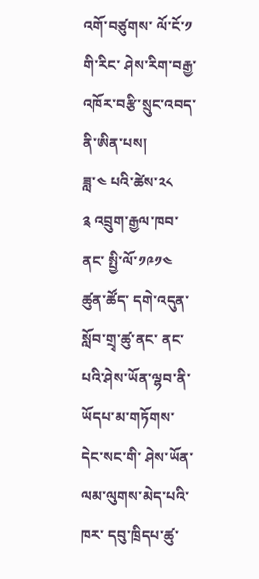འགོ་བཙུགས་ ལོ་ངོ་༡ གི་རིང་ ཤེས་རིག་བརྒྱ་འཁོར་བརྩི་སྲུང་འབད་ནི་ཨིན་པས།
ཟླ་༤ པའི་ཚེས་༢༨
༉ འབྲུག་རྒྱལ་ཁབ་ནང་ སྤྱི་ལོ་༡༩༡༤ ཚུན་ཚོད་ དགེ་འདུན་སློབ་གྲྭ་ཚུ་ནང་ ནང་པའི་ཤེས་ཡོན་ལྷབ་ནི་ཡོདཔ་མ་གཏོགས་ དེང་སང་གི་ ཤེས་ཡོན་ལམ་ལུགས་མེད་པའི་ཁར་ དབུ་ཁྲིདཔ་ཚུ་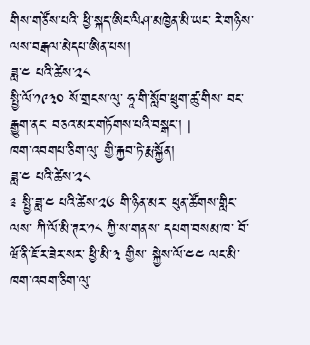གིས་གཙོས་པའི་ ཕྱི་སྐད་ཨིང་ལིཤ་མཁྱེན་མི་ཡང་ རེ་གཉིས་ལས་བརྒལ་མེདཔ་ཨིན་པས།
ཟླ་༤ པའི་ཚེས་༢༨
སྤྱི་ལོ་༡༩༣༠ སོ་གྲངས་ལུ་ ཧཱ་གི་སློབ་ཕྲུག་ཚུ་གིས་ བང་རྒྱུག་ནང་ བཅའ་མར་གཏོགས་པའི་བསྒང་། |
ཁག་འབགཔ་ཅིག་ལུ་ གྱི་རྐྱབ་ཏེ་རྨ་སྐྱོན།
ཟླ་༤ པའི་ཚེས་༢༨
༉ སྤྱི་ཟླ་༤ པའི་ཚེས་༢༦ གི་ཉིན་མར་ ཕུན་ཚོགས་གླིང་ལས་ ཀི་ལོ་མི་ཊར་༡༨ ཀྱི་ས་གནས་ དཔག་བསམ་ཁ་ བོ་ཝོ་ནི་ཇོ་ར་ཟེར་སར་ ཕྱི་མི་༣ གྱིས་ སྐྱེས་ལོ་༤༤ ལང་མི་ ཁག་འབག་ཅིག་ལུ་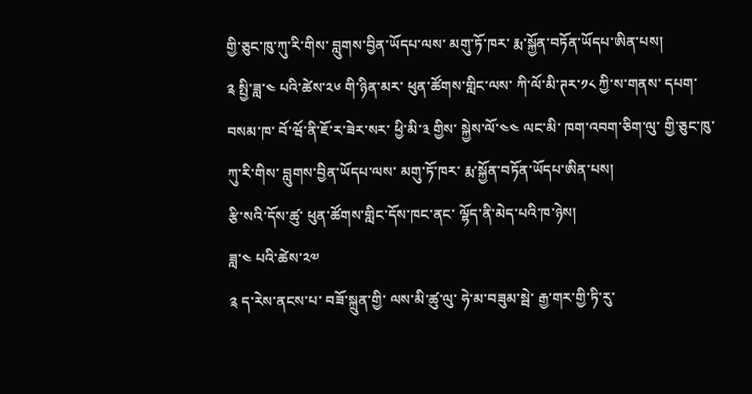གྱི་ཅུང་ཁུ་ཀུ་རི་གིས་ བླུགས་བྱིན་ཡོདཔ་ལས་ མགུ་ཏོ་ཁར་ རྨ་སྐྱོན་བཏོན་ཡོདཔ་ཨིན་པས།
༉ སྤྱི་ཟླ་༤ པའི་ཚེས་༢༦ གི་ཉིན་མར་ ཕུན་ཚོགས་གླིང་ལས་ ཀི་ལོ་མི་ཊར་༡༨ ཀྱི་ས་གནས་ དཔག་བསམ་ཁ་ བོ་ཝོ་ནི་ཇོ་ར་ཟེར་སར་ ཕྱི་མི་༣ གྱིས་ སྐྱེས་ལོ་༤༤ ལང་མི་ ཁག་འབག་ཅིག་ལུ་ གྱི་ཅུང་ཁུ་ཀུ་རི་གིས་ བླུགས་བྱིན་ཡོདཔ་ལས་ མགུ་ཏོ་ཁར་ རྨ་སྐྱོན་བཏོན་ཡོདཔ་ཨིན་པས།
རྩི་སའི་དོས་ཚུ་ ཕུན་ཚོགས་གླིང་དོས་ཁང་ནང་ ལྷོད་ནི་མེད་པའི་ཁ་ཉེས།
ཟླ་༤ པའི་ཚེས་༢༧
༉ ད་རེས་ནངས་པ་ བཟོ་སྐྲུན་གྱི་ ལས་མི་ཚུ་ལུ་ ཧེ་མ་བཟུམ་སྦེ་ རྒྱ་གར་གྱི་ཏི་རུ་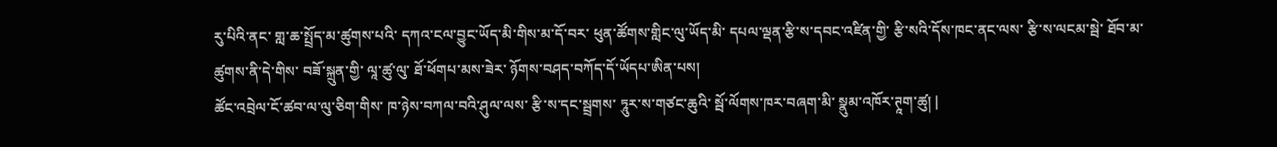རུ་པིའི་ནང་ གླ་ཆ་སྤྲོད་མ་ཚུགས་པའི་ དཀའ་ངལ་བྱུང་ཡོད་མི་གིས་མ་དོ་བར་ ཕུན་ཚོགས་གླིང་ལུ་ཡོད་མི་ དཔལ་ལྡན་རྩི་ས་དབང་འཛིན་གྱི་ རྩི་སའི་དོས་ཁང་ནང་ལས་ རྩི་ས་ལངམ་སྦེ་ ཐོབ་མ་ཚུགས་ནི་དེ་གིས་ བཟོ་སྐྲུན་གྱི་ ལཱ་ཚུ་ལུ་ ཐོ་ཕོགཔ་མས་ཟེར་ ཉོགས་བཤད་བཀོད་དོ་ཡོདཔ་ཨིན་པས།
ཚོང་འབྲེལ་ངོ་ཚབ་ལ་ལུ་ཅིག་གིས་ ཁ་ཉེས་བཀལ་བའི་ཤུལ་ལས་ རྩི་ས་དང་སྦྲགས་ ཏཱུར་ས་གཙང་ཆུའི་ སྦོ་ལོགས་ཁར་བཞག་མི་ སྣུམ་འཁོར་ཊཱག་ཚུ། |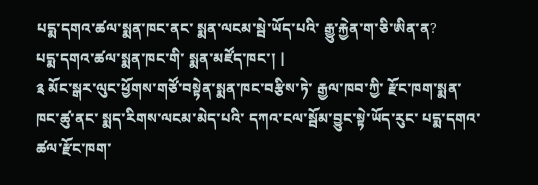པདྨ་དགའ་ཚལ་སྨན་ཁང་ནང་ སྨན་ལངམ་སྦེ་ཡོད་པའི་ རྒྱུ་རྐྱེན་ག་ཅི་ཨིན་ན?
པདྨ་དགའ་ཚལ་སྨན་ཁང་གི་ སྨན་མཛོད་ཁང་། |
༉ མོང་སྒར་ལུང་ཕྱོགས་གཙོ་བསྟེན་སྨན་ཁང་བརྩིས་ཏེ་ རྒྱལ་ཁབ་ཀྱི་ རྫོང་ཁག་སྨན་ཁང་ཚུ་ནང་ སྨད་རིགས་ལངམ་མེད་པའི་ དཀའ་ངལ་སྦོམ་བྱུང་སྟེ་ཡོད་རུང་ པདྨ་དགའ་ཚལ་རྫོང་ཁག་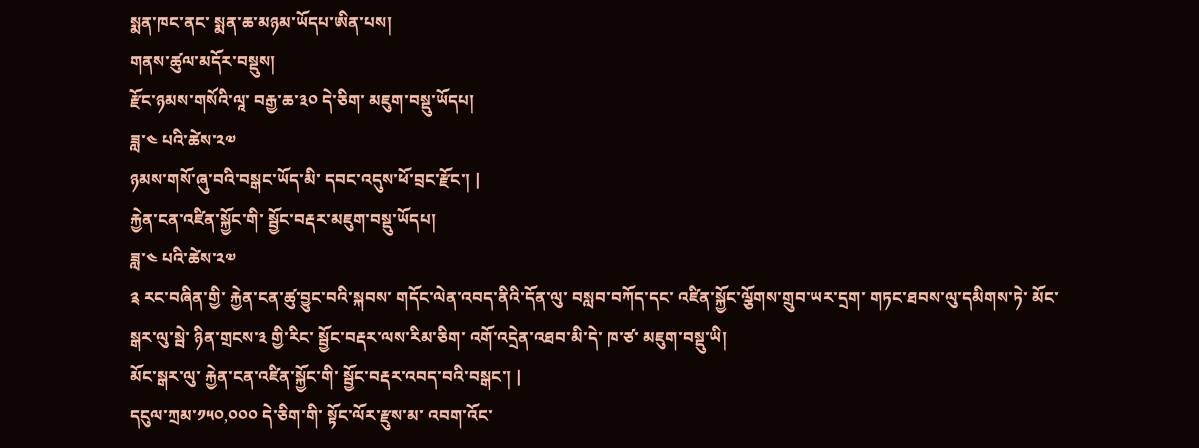སྨན་ཁང་ནང་ སྨན་ཆ་མཉམ་ཡོདཔ་ཨིན་པས།
གནས་ཚུལ་མདོར་བསྡུས།
རྫོང་ཉམས་གསོའི་ལཱ་ བརྒྱ་ཆ་༣༠ དེ་ཅིག་ མཇུག་བསྡུ་ཡོདཔ།
ཟླ་༤ པའི་ཚེས་༢༧
ཉམས་གསོ་ཞུ་བའི་བསྒང་ཡོད་མི་ དབང་འདུས་ཕོ་བྲང་རྫོང་། |
རྐྱེན་ངན་འཛིན་སྐྱོང་གི་ སྦྱོང་བརྡར་མཇུག་བསྡུ་ཡོདཔ།
ཟླ་༤ པའི་ཚེས་༢༧
༉ རང་བཞིན་གྱི་ རྐྱེན་ངན་ཚུ་བྱུང་བའི་སྐབས་ གདོང་ལེན་འབད་ནིའི་དོན་ལུ་ བསླབ་བཀོད་དང་ འཛིན་སྐྱོང་ལྕོགས་གྲུབ་ཡར་དྲག་ གཏང་ཐབས་ལུ་དམིགས་ཏེ་ མོང་སྒར་ལུ་སྦེ་ ཉིན་གྲངས་༣ གྱི་རིང་ སྦྱོང་བརྡར་ལས་རིམ་ཅིག་ འགོ་འདྲེན་འཐབ་མི་དེ་ ཁ་ཙ་ མཇུག་བསྡུ་ཡི།
མོང་སྒར་ལུ་ རྐྱེན་ངན་འཛིན་སྐྱོང་གི་ སྦྱོང་བརྡར་འབད་བའི་བསྒང་། |
དངུལ་ཀྲམ་༡༥༠,༠༠༠ དེ་ཅིག་གི་ སྟོང་ལོར་རྫུས་མ་ འབག་འོང་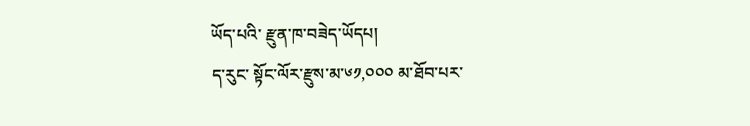ཡོད་པའི་ རྫུན་ཁ་བཟེད་ཡོདཔ།
ད་རུང་ སྟོང་ལོར་རྫུས་མ་༦༡,༠༠༠ མ་ཐོབ་པར་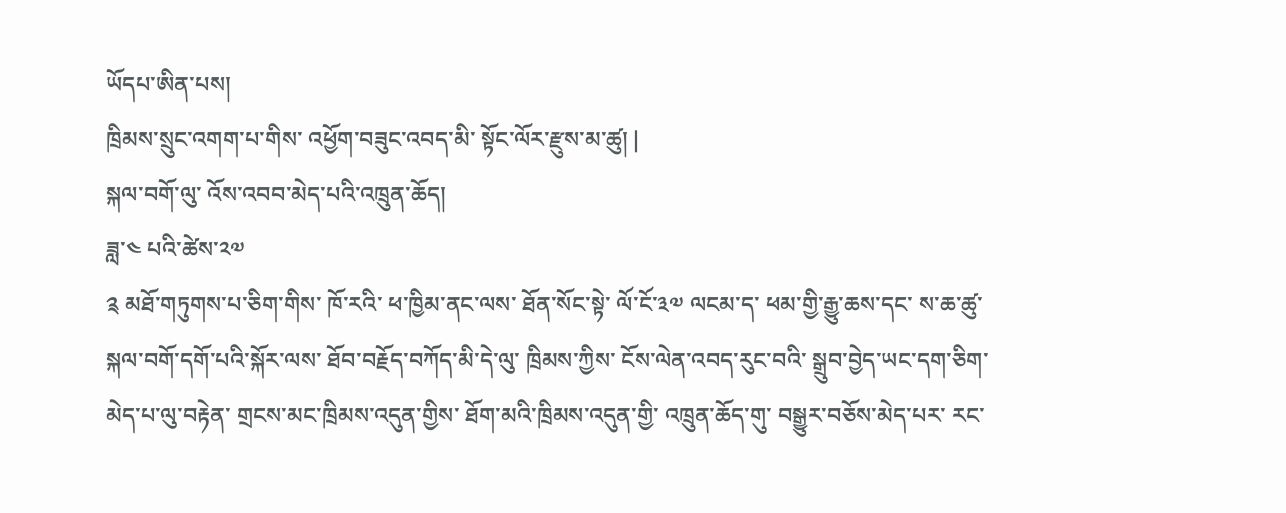ཡོདཔ་ཨིན་པས།
ཁྲིམས་སྲུང་འགག་པ་གིས་ འཕྱོག་བཟུང་འབད་མི་ སྟོང་ལོར་རྫུས་མ་ཚུ། |
སྐལ་བགོ་ལུ་ འོས་འབབ་མེད་པའི་འཁྲུན་ཆོད།
ཟླ་༤ པའི་ཚེས་༢༧
༉ མཐོ་གཏུགས་པ་ཅིག་གིས་ ཁོ་རའི་ ཕ་ཁྱིམ་ནང་ལས་ ཐོན་སོང་སྟེ་ ལོ་ངོ་༣༧ ལངམ་ད་ ཕམ་གྱི་རྒྱུ་ཆས་དང་ ས་ཆ་ཚུ་ སྐལ་བགོ་དགོ་པའི་སྐོར་ལས་ ཐོབ་བརྗོད་བཀོད་མི་དེ་ལུ་ ཁྲིམས་ཀྱིས་ ངོས་ལེན་འབད་རུང་བའི་ སྒྲུབ་བྱེད་ཡང་དག་ཅིག་ མེད་པ་ལུ་བརྟེན་ གྲངས་མང་ཁྲིམས་འདུན་གྱིས་ ཐོག་མའི་ཁྲིམས་འདུན་གྱི་ འཁྲུན་ཆོད་གུ་ བསྒྱུར་བཅོས་མེད་པར་ རང་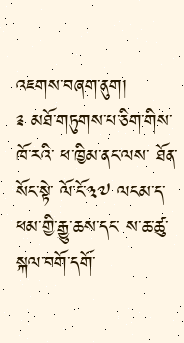འཇགས་བཞག་ནུག།
༉ མཐོ་གཏུགས་པ་ཅིག་གིས་ ཁོ་རའི་ ཕ་ཁྱིམ་ནང་ལས་ ཐོན་སོང་སྟེ་ ལོ་ངོ་༣༧ ལངམ་ད་ ཕམ་གྱི་རྒྱུ་ཆས་དང་ ས་ཆ་ཚུ་ སྐལ་བགོ་དགོ་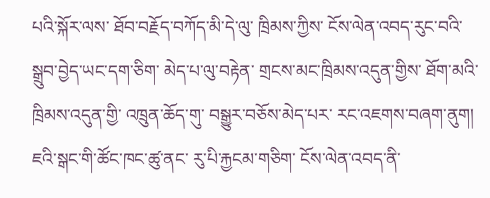པའི་སྐོར་ལས་ ཐོབ་བརྗོད་བཀོད་མི་དེ་ལུ་ ཁྲིམས་ཀྱིས་ ངོས་ལེན་འབད་རུང་བའི་ སྒྲུབ་བྱེད་ཡང་དག་ཅིག་ མེད་པ་ལུ་བརྟེན་ གྲངས་མང་ཁྲིམས་འདུན་གྱིས་ ཐོག་མའི་ཁྲིམས་འདུན་གྱི་ འཁྲུན་ཆོད་གུ་ བསྒྱུར་བཅོས་མེད་པར་ རང་འཇགས་བཞག་ནུག།
ཇའི་སྒང་གི་ཚོང་ཁང་ཚུ་ནང་ རུ་པི་རྐྱངམ་གཅིག་ ངོས་ལེན་འབད་ནི་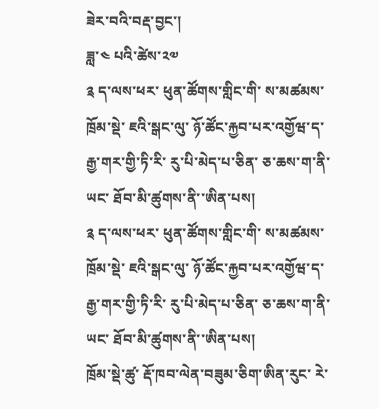ཟེར་བའི་བརྡ་བྱང་།
ཟླ་༤ པའི་ཚེས་༢༧
༉ ད་ལས་ཕར་ ཕུན་ཚོགས་གླིང་གི་ ས་མཚམས་ཁྲོམ་སྡེ་ ཇའི་སྒང་ལུ་ ཉོ་ཚོང་རྐྱབ་པར་འགྱོཝ་ད་ རྒྱ་གར་གྱི་ཏི་རི་ རུ་པི་མེད་པ་ཅིན་ ཅ་ཆས་ག་ནི་ཡང་ ཐོབ་མི་ཚུགས་ནི་་ཨིན་པས།
༉ ད་ལས་ཕར་ ཕུན་ཚོགས་གླིང་གི་ ས་མཚམས་ཁྲོམ་སྡེ་ ཇའི་སྒང་ལུ་ ཉོ་ཚོང་རྐྱབ་པར་འགྱོཝ་ད་ རྒྱ་གར་གྱི་ཏི་རི་ རུ་པི་མེད་པ་ཅིན་ ཅ་ཆས་ག་ནི་ཡང་ ཐོབ་མི་ཚུགས་ནི་་ཨིན་པས།
ཁྲོམ་སྡེ་ཚུ་ རྡོ་ཁབ་ལེན་བཟུམ་ཅིག་ཨིན་རུང་ རེ་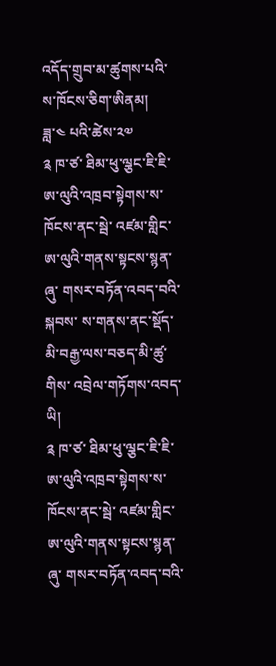འདོད་གྲུབ་མ་ཚུགས་པའི་ ས་ཁོངས་ཅིག་ཨིནམ།
ཟླ་༤ པའི་ཚེས་༢༧
༉ ཁ་ཙ་ ཐིམ་ཕུ་ལྕང་ཇི་ཇི་ ཨ་ལུའི་འཁྲབ་སྟེགས་ས་ཁོངས་ནང་སྦེ་ འཛམ་གླིང་ཨ་ལུའི་གནས་སྟངས་སྙན་ཞུ་ གསར་བཏོན་འབད་བའི་སྐབས་ ས་གནས་ནང་སྡོད་མི་བརྒྱ་ལས་བཅད་མི་ཚུ་གིས་ འབྲེལ་གཏོགས་འབད་ཡི།
༉ ཁ་ཙ་ ཐིམ་ཕུ་ལྕང་ཇི་ཇི་ ཨ་ལུའི་འཁྲབ་སྟེགས་ས་ཁོངས་ནང་སྦེ་ འཛམ་གླིང་ཨ་ལུའི་གནས་སྟངས་སྙན་ཞུ་ གསར་བཏོན་འབད་བའི་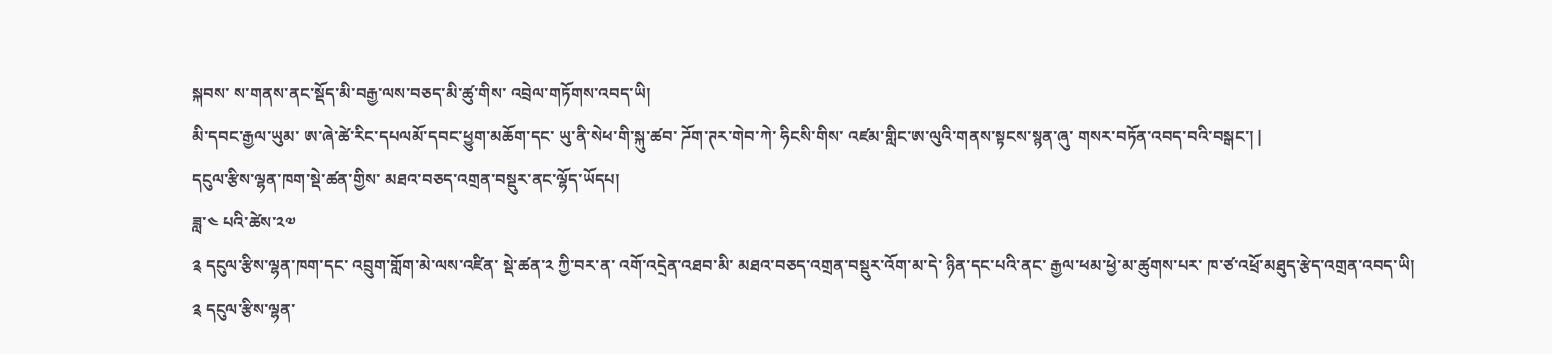སྐབས་ ས་གནས་ནང་སྡོད་མི་བརྒྱ་ལས་བཅད་མི་ཚུ་གིས་ འབྲེལ་གཏོགས་འབད་ཡི།
མི་དབང་རྒྱལ་ཡུམ་ ཨ་ཞེ་ཚེ་རིང་དཔལམོ་དབང་ཕྱུག་མཆོག་དང་ ཡུ་ནི་སེཕ་གི་སྐུ་ཚབ་ ཌོག་ཊར་གེབ་ཀེ་ ཧིངསི་གིས་ འཛམ་གླིང་ཨ་ལུའི་གནས་སྟངས་སྙན་ཞུ་ གསར་བཏོན་འབད་བའི་བསྒང་། |
དངུལ་རྩིས་ལྷན་ཁག་སྡེ་ཚན་གྱིས་ མཐའ་བཅད་འགྲན་བསྡུར་ནང་ལྷོད་ཡོདཔ།
ཟླ་༤ པའི་ཚེས་༢༧
༉ དངུལ་རྩིས་ལྷན་ཁག་དང་ འབྲུག་གློག་མེ་ལས་འཛིན་ སྡེ་ཚན་༢ ཀྱི་བར་ན་ འགོ་འདྲེན་འཐབ་མི་ མཐའ་བཅད་འགྲན་བསྡུར་འོག་མ་དེ་ ཉིན་དང་པའི་ནང་ རྒྱལ་ཕམ་ཕྱེ་མ་ཚུགས་པར་ ཁ་ཙ་འཕྲོ་མཐུད་རྩེད་འགྲན་འབད་ཡི།
༉ དངུལ་རྩིས་ལྷན་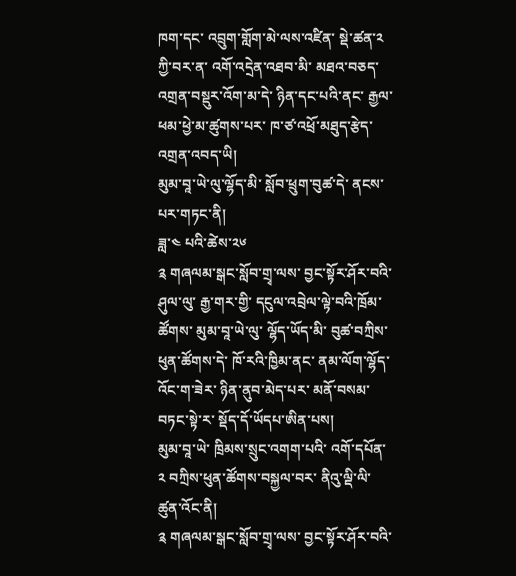ཁག་དང་ འབྲུག་གློག་མེ་ལས་འཛིན་ སྡེ་ཚན་༢ ཀྱི་བར་ན་ འགོ་འདྲེན་འཐབ་མི་ མཐའ་བཅད་འགྲན་བསྡུར་འོག་མ་དེ་ ཉིན་དང་པའི་ནང་ རྒྱལ་ཕམ་ཕྱེ་མ་ཚུགས་པར་ ཁ་ཙ་འཕྲོ་མཐུད་རྩེད་འགྲན་འབད་ཡི།
མུམ་བཱ་ཡེ་ལུ་ལྷོད་མི་ སློབ་ཕྲུག་བུཚ་དེ་ ནངས་པར་གཏང་ནི།
ཟླ་༤ པའི་ཚེས་༢༦
༉ གཞལམ་སྒང་སློབ་གྲྭ་ལས་ བྱང་སྟོར་ཤོར་བའི་ཤུལ་ལུ་ རྒྱ་གར་གྱི་ དངུལ་འབྲེལ་ལྟེ་བའི་ཁྲོམ་ཚོགས་ མུམ་བཱ་ཡེ་ལུ་ ལྷོད་ཡོད་མི་ བུཚ་བཀྲིས་ཕུན་ཚོགས་དེ་ ཁོ་རའི་ཁྱིམ་ནང་ ནམ་ལོག་ལྷོད་འོང་ག་ཟེར་ ཉིན་ནུབ་མེད་པར་ མནོ་བསམ་བཏང་སྟེ་ར་ སྡོད་དོ་ཡོདཔ་ཨིན་པས།
མུམ་བཱ་ཡེ་ ཁྲིམས་སྲུང་འགག་པའི་ འགོ་དཔོན་༢ བཀྲིས་ཕུན་ཚོགས་བསྐྱལ་བར་ ནིའུ་ལྡི་ལི་ཚུན་འོང་ནི།
༉ གཞལམ་སྒང་སློབ་གྲྭ་ལས་ བྱང་སྟོར་ཤོར་བའི་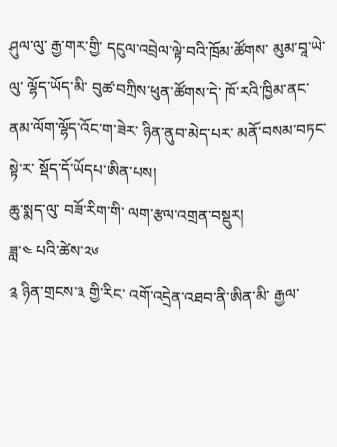ཤུལ་ལུ་ རྒྱ་གར་གྱི་ དངུལ་འབྲེལ་ལྟེ་བའི་ཁྲོམ་ཚོགས་ མུམ་བཱ་ཡེ་ལུ་ ལྷོད་ཡོད་མི་ བུཚ་བཀྲིས་ཕུན་ཚོགས་དེ་ ཁོ་རའི་ཁྱིམ་ནང་ ནམ་ལོག་ལྷོད་འོང་ག་ཟེར་ ཉིན་ནུབ་མེད་པར་ མནོ་བསམ་བཏང་སྟེ་ར་ སྡོད་དོ་ཡོདཔ་ཨིན་པས།
ཆུ་སྨད་ལུ་ བཟོ་རིག་གི་ ལག་རྩལ་འགྲན་བསྡུར།
ཟླ་༤ པའི་ཚེས་༢༦
༉ ཉིན་གྲངས་༣ གྱི་རིང་ འགོ་འདྲེན་འཐབ་ནི་ཨིན་མི་ རྒྱལ་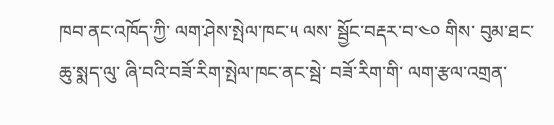ཁབ་ནང་འཁོད་ཀྱི་ ལག་ཤེས་སྤེལ་ཁང་༥ ལས་ སྦྱོང་བརྡར་བ་༤༠ གིས་ བུམ་ཐང་ཆུ་སྨད་ལུ་ ཞི་བའི་བཟོ་རིག་སྤེལ་ཁང་ནང་སྦེ་ བཟོ་རིག་གི་ ལག་རྩལ་འགྲན་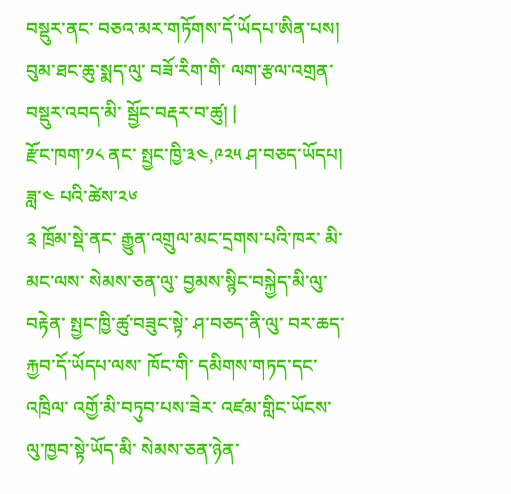བསྡུར་ནང་ བཅའ་མར་གཏོགས་དོ་ཡོདཔ་ཨིན་པས།
བུམ་ཐང་ཆུ་སྨད་ལུ་ བཟོ་རིག་གི་ ལག་རྩལ་འགྲན་བསྡུར་འབད་མི་ སྦྱོང་བརྡར་བ་ཚུ། |
རྫོང་ཁག་༡༨ ནང་ སྤྱང་ཁྱི་༣༤,༩༢༥ ཤ་བཅད་ཡོདཔ།
ཟླ་༤ པའི་ཚེས་༢༦
༉ ཁྲོམ་སྡེ་ནང་ རྒྱུན་འགྲུལ་མང་དྲགས་པའི་ཁར་ མི་མང་ལས་ སེམས་ཅན་ལུ་ བྱམས་སྙིང་བསྐྱེད་མི་ལུ་བརྟེན་ སྤྱང་ཁྱི་ཚུ་བཟུང་སྟེ་ ཤ་བཅད་ནི་ལུ་ བར་ཆད་རྐྱབ་དོ་ཡོདཔ་ལས་ ཁོང་གི་ དམིགས་གཏད་དང་འཁྲིལ་ འགྱོ་མི་བཏུབ་པས་ཟེར་ འཛམ་གླིང་ཡོངས་ལུ་ཁྱབ་སྟེ་ཡོད་མི་ སེམས་ཅན་ཉེན་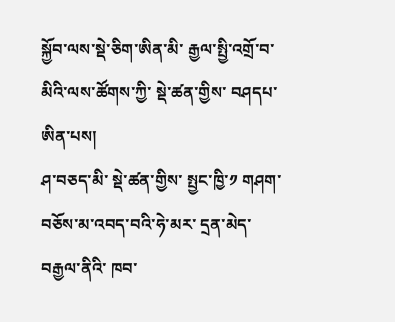སྐྱོབ་ལས་སྡེ་ཅིག་ཨིན་མི་ རྒྱལ་སྤྱི་འགྲོ་བ་མིའི་ལས་ཚོགས་ཀྱི་ སྡེ་ཚན་གྱིས་ བཤདཔ་ཨིན་པས།
ཤ་བཅད་མི་ སྡེ་ཚན་གྱིས་ སྤྱང་ཁྱི་༡ གཤག་བཅོས་མ་འབད་བའི་ཧེ་མར་ དྲན་མེད་བརྒྱལ་ནིའི་ ཁབ་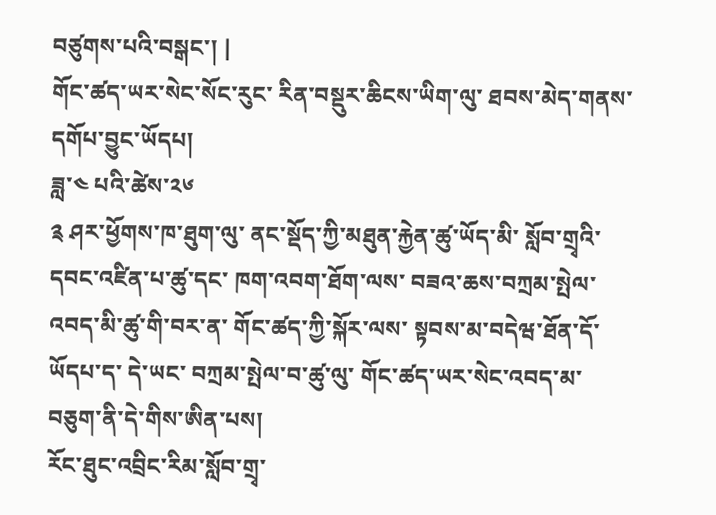བཙུགས་པའི་བསྒང་། |
གོང་ཚད་ཡར་སེང་སོང་རུང་ རིན་བསྡུར་ཆིངས་ཡིག་ལུ་ ཐབས་མེད་གནས་དགོཔ་བྱུང་ཡོདཔ།
ཟླ་༤ པའི་ཚེས་༢༦
༉ ཤར་ཕྱོགས་ཁ་ཐུག་ལུ་ ནང་སྡོད་ཀྱི་མཐུན་རྐྱེན་ཚུ་ཡོད་མི་ སློབ་གྲྭའི་དབང་འཛིན་པ་ཚུ་དང་ ཁག་འབག་ཐོག་ལས་ བཟའ་ཆས་བཀྲམ་སྤེལ་འབད་མི་ཚུ་གི་བར་ན་ གོང་ཚད་ཀྱི་སྐོར་ལས་ སྟབས་མ་བདེཝ་ཐོན་དོ་ཡོདཔ་ད་ དེ་ཡང་ བཀྲམ་སྤེལ་བ་ཚུ་ལུ་ གོང་ཚད་ཡར་སེང་འབད་མ་བཅུག་ནི་དེ་གིས་ཨིན་པས།
རོང་ཐུང་འབྲིང་རིམ་སློབ་གྲྭ་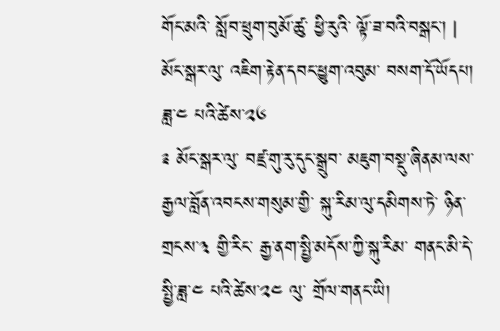གོང་མའི་ སློབ་ཕྲུག་བུམོ་ཚུ་ ཕྱི་རུའི་ ལྟོ་ཟ་བའི་བསྒང་། |
མོང་སྒར་ལུ་ འཇིག་རྟེན་དབང་ཕྱུག་འབུམ་ བསག་དོ་ཡོདཔ།
ཟླ་༤ པའི་ཚེས་༢༦
༉ མོང་སྒར་ལུ་ བཛྲ་གུ་རུ་དུང་སྒྲུབ་ མཇུག་བསྡུ་ཞིནམ་ལས་ རྒྱལ་བློན་འབངས་གསུམ་གྱི་ སྐུ་རིམ་ལུ་དམིགས་ཏེ་ ཉིན་གྲངས་༣ གྱི་རིང་ རྒྱ་ནག་སྤྱི་མདོས་ཀྱི་སྐུ་རིམ་ གནང་མི་དེ་ སྤྱི་ཟླ་༤ པའི་ཚེས་༢༤ ལུ་ གྲོལ་གནང་ཡི།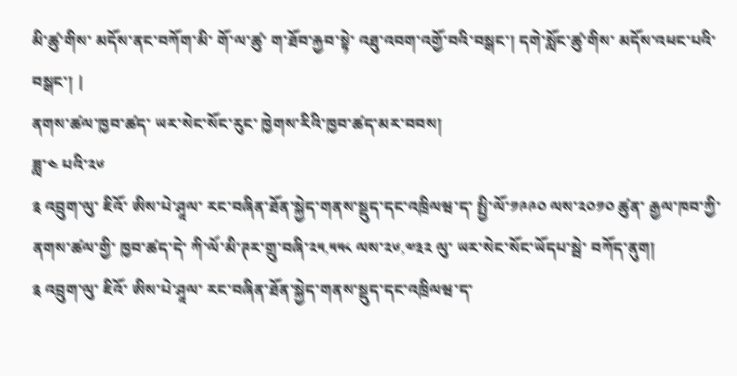མི་ཚུ་གིས་ མདོས་ནང་བཀོག་མི་ གོ་ལ་ཚུ་ ག་ཐོབ་རྐྱབ་སྟེ་ འཐུ་འབག་འགྱོ་བའི་བསྒང་། དགེ་སློང་ཚུ་གིས་ མདོས་འཕང་པའི་བསྒང་། |
ནགས་ཚལ་ཁྱབ་ཚད་ ཡར་སེང་སོང་རུང་ ཁྱེགས་རིའི་ཁྱབ་ཚད་མར་བབས།
ཟླ་༤ པའི་༢༦
༉ འབྲུག་ལུ་ ཇིའོ་ ཨིས་པེ་ཤཱལ་ རང་བཞིན་ཐོན་སྐྱེད་གནས་སྡུད་དང་འཁྲིལཝ་ད་ སྤྱི་ལོ་༡༩༩༠ ལས་༢༠༡༠ ཚུན་ རྒྱལ་ཁབ་ཀྱི་ ནགས་ཚལ་གྱི་ ཁྱབ་ཚད་དེ་ ཀི་ལོ་མི་ཊར་གྲུ་བཞི་༢༥,༥༥༨ ལས་༢༦,༧༣༢ ལུ་ ཡར་སེང་སོང་ཡོདཔ་སྦེ་ བཀོད་ནུག།
༉ འབྲུག་ལུ་ ཇིའོ་ ཨིས་པེ་ཤཱལ་ རང་བཞིན་ཐོན་སྐྱེད་གནས་སྡུད་དང་འཁྲིལཝ་ད་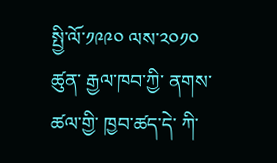སྤྱི་ལོ་༡༩༩༠ ལས་༢༠༡༠ ཚུན་ རྒྱལ་ཁབ་ཀྱི་ ནགས་ཚལ་གྱི་ ཁྱབ་ཚད་དེ་ ཀི་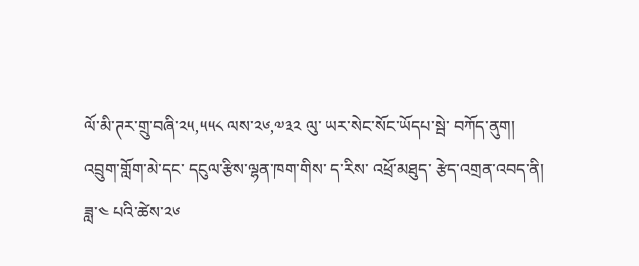ལོ་མི་ཊར་གྲུ་བཞི་༢༥,༥༥༨ ལས་༢༦,༧༣༢ ལུ་ ཡར་སེང་སོང་ཡོདཔ་སྦེ་ བཀོད་ནུག།
འབྲུག་གློག་མེ་དང་ དངུལ་རྩིས་ལྷན་ཁག་གིས་ ད་རིས་ འཕྲོ་མཐུད་ རྩེད་འགྲན་འབད་ནི།
ཟླ་༤ པའི་ཚེས་༢༦